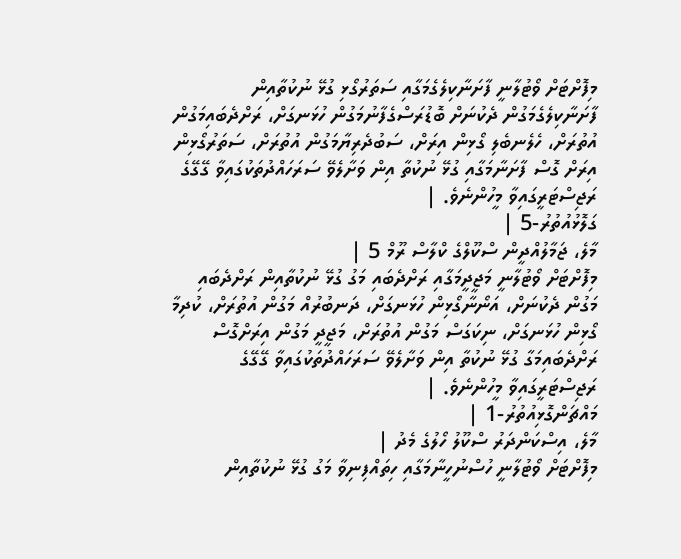މިފޮށްޓަށް ވޯޓުލާނީ ފާށަނާކިލެގެމަގާއި ސަތަރުގޯޅި ގުޅޭ ނުކުތާއިން ފާށަނާކިލެގެމަގުން ދެކުނަށް ބޮޑުރަސްގެފާނުމަގުން ހުޅަނގަށް، ރަށްދެބައިމަގުން އުތުރަށް، ހެލެނބެލި ގޯޅިން އިރަށް، ސަބުދެރިޔާމަގުން އުތުރަށް، ސަތަރުގޯޅިން އިރަށް ގޮސް ފާށަނާމަގާއި ގުޅޭ ނުކުތާ އިން ވަށާލެވޭ ސަރަހައްދުތަކުގައިވާ ގޭގޭގެ ރަޖިސްޓަރީގައިވާ މީހުންނެވެ. |
ގަލޮޅުއުތުރު-5 |
މާލެ، ޖަމާލުއްދީން ސްކޫލްގެ ކްލާސް ރޫމް 5 |
މިފޮށްޓަށް ވޯޓުލާނީ މަޖީދީމަގާއި ރަށްދެބައި މަގު ގުޅޭ ނުކުތާއިން ރަށްދެބައި މަގުން ދެކުނަށް، އަނޯނާގޯޅިން ހުޅަނގަށް، ދަނބުރުއް މަގުން އުތުރަށް، ކުދިމާ ގޯޅިން ހުޅަނގަށް، ނިކަގަސް މަގުން އުތުރަށް، މަޖީދީ މަގުން އިރަށްގޮސް ރަށްދެބައިމަގާ ގުޅޭ ނުކުތާ އިން ވަށާލެވޭ ސަރަހައްދުތަކުގައިވާ ގޭގޭގެ ރަޖިސްޓަރީގައިވާ މީހުންނެވެ. |
މައްޗަންގޮޅިއުތުރު-1 |
މާލެ، އިސްކަންދަރު ސްކޫލު ހޯލުގެ މެދު |
މިފޮށްޓަށް ވޯޓުލާނީ ހުސްނުހީނާމަގާއި ހިތައްފިނިވާ މަގު ގުޅޭ ނުކުތާއިން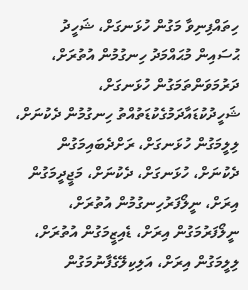ހިތައްފިނިވާ މަގުން ހުޅަނގަށް، ޝަހީދު ޙުސައިން މުޙައްމަދު ހިނގުމުން އުތުރަށް، ދަރުމަވަންތަމަގުން ހުޅަނގަށް، ޝަހީދުކުޑައާދަމުގެކުޑަތުއްތު ހިނގުމުން ދެކުނަށް، ލިލީމަގުން ހުޅަނގަށް، ރަށްދެބައިމަގުން ދެކުނަށް، ހުޅަނގަށް، ދެކުނަށް، މަޖީދީމަގުން އިރަށް، ނީލޯފަރުހިނގުމުން އުތުރަށް، ނީލޯފަރުމަގުން އިރަށް، ޑެއިޒީމަގުން އުތުރަށް، ލިލީމަގުން އިރަށް، އަލިކިލޭގެފާނުމަގުން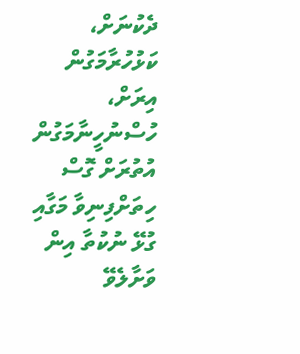ދެކުނަށް، ކަޅުހުރާމަގުން އިރަށް، ހުސްނުހީނާމަގުން އުތުރަށް ގޮސް ހިތަށްފިނިވާ މަގާއި ގުޅޭ ނުކުތާ އިން ވަށާލެވޭ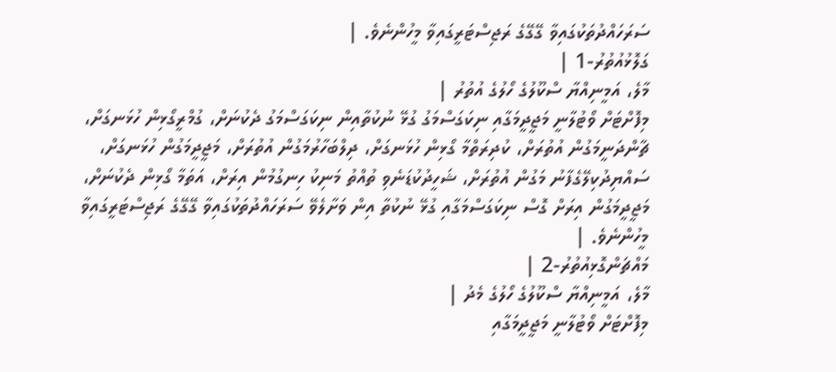ސަރަހައްދުތަކުގައިވާ ގޭގޭގެ ރަޖިސްޓަރީގައިވާ މީހުންނެވެ. |
ގަލޮޅުއުތުރު-1 |
މާލެ، އަމީނިއްޔާ ސްކޫލުގެ ހޯލުގެ އުތުރު |
މިފޮށްޓަށް ވޯޓުލާނީ މަޖީދީމަގާއި ނިކަގަސްމަގު ގުޅޭ ނުކުތާއިން ނިކަގަސްމަގު ދެކުނަށް، ގުމްރީގޯޅިން ހުޅަނގަށް، ޗާންދަނީމަގުން އުތުރަށް، ކުދިރަތްމާ ގޯޅިން ހުޅަނގަށް، ދިލްބަހާރުމަގުން އުތުރަށް، މަޖީދީމަގުން ހުޅަނގަށް، ސައްޔިދުކިލޭގެފާނު މަގުން އުތުރަށް، ޝަހީދުކުޑަނެވި ތުއްތު މަނިކު ހިނގުމުން އިރަށް، އަތަމާ ގޯޅިން ދެކުނަށް، މަޖީދީމަގުން އިރަށް ގޮސް ނިކަގަސްމަގާއި ގުޅޭ ނުކުތާ އިން ވަށާލެވޭ ސަރަހައްދުތަކުގައިވާ ގޭގޭގެ ރަޖިސްޓަރީގައިވާ މީހުންނެވެ. |
މައްޗަންގޮޅިއުތުރު-2 |
މާލެ، އަމީނިއްޔާ ސްކޫލުގެ ހޯލުގެ މެދު |
މިފޮށްޓަށް ވޯޓުލާނީ މަޖީދީމަގާއި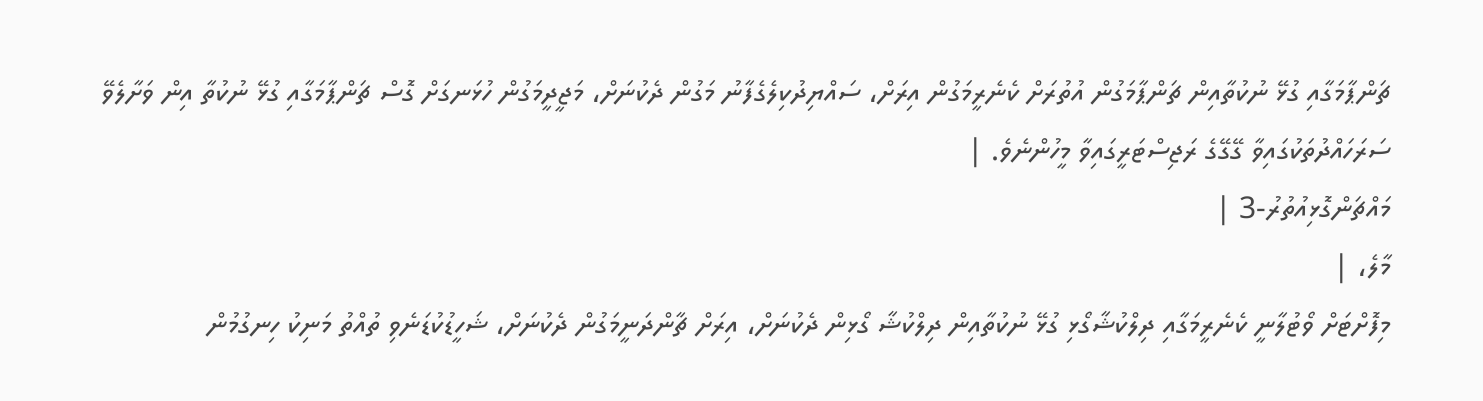ޗަންޕާމަގާއި ގުޅޭ ނުކުތާއިން ޗަންޕާމަގުން އުތުރަށް ކެނެރީމަގުން އިރަށް، ސައްޔިދުކިލެގެފާނު މަގުން ދެކުނަށް، މަޖީދީމަގުން ހުޅަނގަށް ގޮސް ޗަންޕާމަގާއި ގުޅޭ ނުކުތާ އިން ވަށާލެވޭ ސަރަހައްދުތަކުގައިވާ ގޭގޭގެ ރަޖިސްޓަރީގައިވާ މީހުންނެވެ. |
މައްޗަންގޮޅިއުތުރު-3 |
މާލެ، |
މިފޮށްޓަށް ވޯޓުލާނީ ކެނެރީމަގާއި ދިލްކުޝާގޯޅި ގުޅޭ ނުކުތާއިން ދިލްކުޝާ ގޯޅިން ދެކުނަށް، އިރަށް ޗާންދަނީމަގުން ދެކުނަށް، ޝަހީޑުކުޑަނެވި ތުއްތު މަނިކު ހިނގުމުން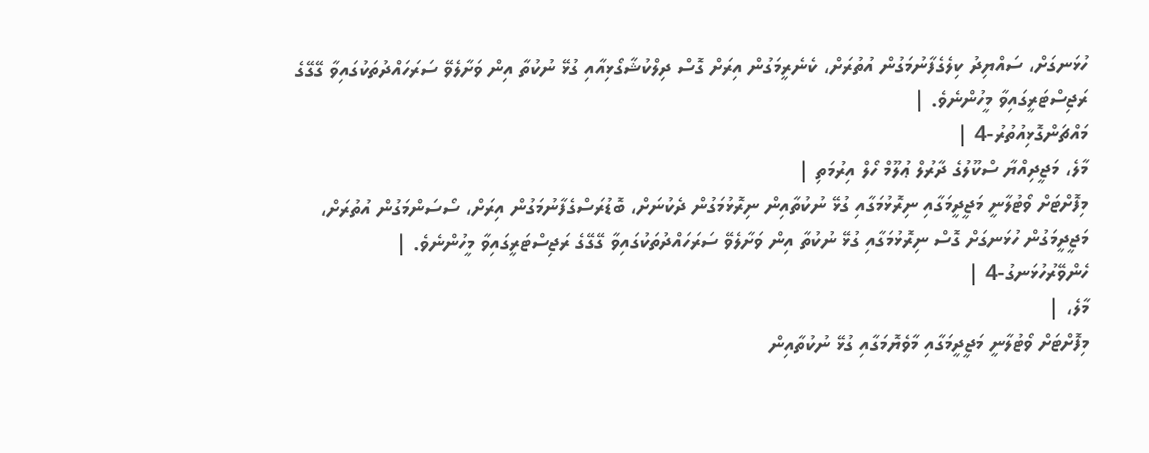ހުޅަނގަށް، ސައްޔިދު ކިލެގެފާނުމަގުން އުތުރަށް، ކެނެރީމަގުން އިރަށް ގޮސް ދިލްކުޝާގޯޅިއާއި ގުޅޭ ނުކުތާ އިން ވަށާލެވޭ ސަރަހައްދުތަކުގައިވާ ގޭގޭގެ ރަޖިސްޓަރީގައިވާ މީހުންނެވެ. |
މައްޗަންގޮޅިއުތުރު-4 |
މާލެ، މަޖީދިއްޔާ ސްކޫލުގެ ދާރުލް ޢުލޫމް ހޯލް އިރުމަތި |
މިފޮށްޓަށް ވޯޓުލާނީ މަޖީދީމަގާއި ނިރޮޅުމަގާއި ގުޅޭ ނުކުތާއިން ނިރޮޅުމަގުން ދެކުނަށް، ބޮޑުރަސްގެފާނުމަގުން އިރަށް، ސޯސަންމަގުން އުތުރަށް، މަޖީދީމަގުން ހުޅަނގަށް ގޮސް ނިރޮޅުމަގާއި ގުޅޭ ނުކުތާ އިން ވަށާލެވޭ ސަރަހައްދުތަކުގައިވާ ގޭގޭގެ ރަޖިސްޓަރީގައިވާ މީހުންނެވެ. |
ހެންވޭރުހުޅަނގު-4 |
މާލެ، |
މިފޮށްޓަށް ވޯޓުލާނީ މަޖީދީމަގާއި މާވެޔޮމަގާއި ގުޅޭ ނުކުތާއިން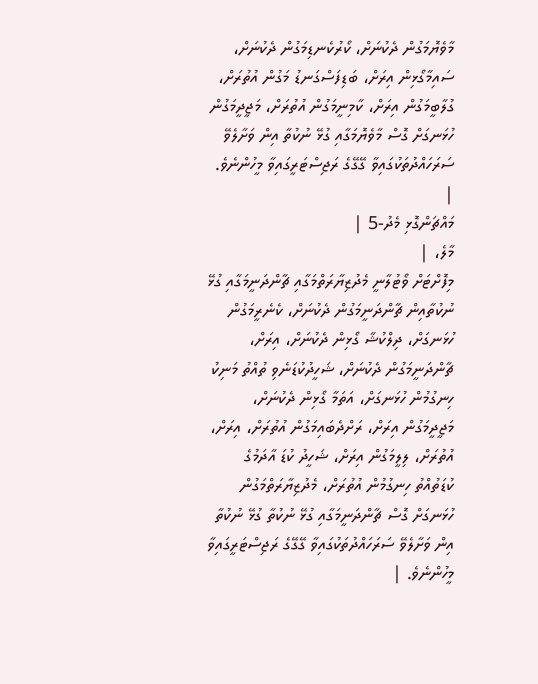މާވެޔޮމަގުން ދެކުނަށް، ކޯރުކެނޑިމަގުން ދެކުނަށް، ސައިމާގޯޅިން އިރަށް، ބަޑިފަސްގަނޑު މަގުން އުތުރަށް، ގުލާބީމަގުން އިރަށް، ކާމިނީމަގުން އުތުރަށް، މަޖީދީމަގުން ހުޅަނގަށް ގޮސް މާވެޔޮމަގާއި ގުޅޭ ނުކުތާ އިން ވަށާލެވޭ ސަރަހައްދުތަކުގައިވާ ގޭގޭގެ ރަޖިސްޓަރީގައިވާ މީހުންނެވެ. |
މައްޗަންގޮޅި މެދު-5 |
މާލެ، |
މިފޮށްޓަށް ވޯޓުލާނީ މެދުޒިޔާރަތްމަގާއި ޗާންދަނީމަގާއި ގުޅޭ ނުކުތާއިން ޗާންދަނީމަގުން ދެކުނަށް، ކެނެރީމަގުން ހުޅަނގަށް، ދިލްކުޝާ ގޯޅިން ދެކުނަށް، އިރަށް، ޗާންދަނީމަގުން ދެކުނަށް، ޝަހީދުކުޑަނެވި ތުއްތު މަނިކު ހިނގުމުން ހުޅަނގަށް، އަތަމާ ގޯޅިން ދެކުނަށް، މަޖީދީމަގުން އިރަށް، ރަށްދެބައިމަގުން އުތުރަށް، އިރަށް، އުތުރަށް، ލިލީމަގުން އިރަށް، ޝަހީދު ކުޑަ އާދަމުގެ ކުޑަތުއްތު ހިނގުމުން އުތުރަށް، މެދުޒިޔާރަތްމަގުން ހުޅަނގަށް ގޮސް ޗާންދަނީމަގާއި ގުޅޭ ނުކުތާ ގުޅޭ ނުކުތާ އިން ވަށާލެވޭ ސަރަހައްދުތަކުގައިވާ ގޭގޭގެ ރަޖިސްޓަރީގައިވާ މީހުންނެވެ. |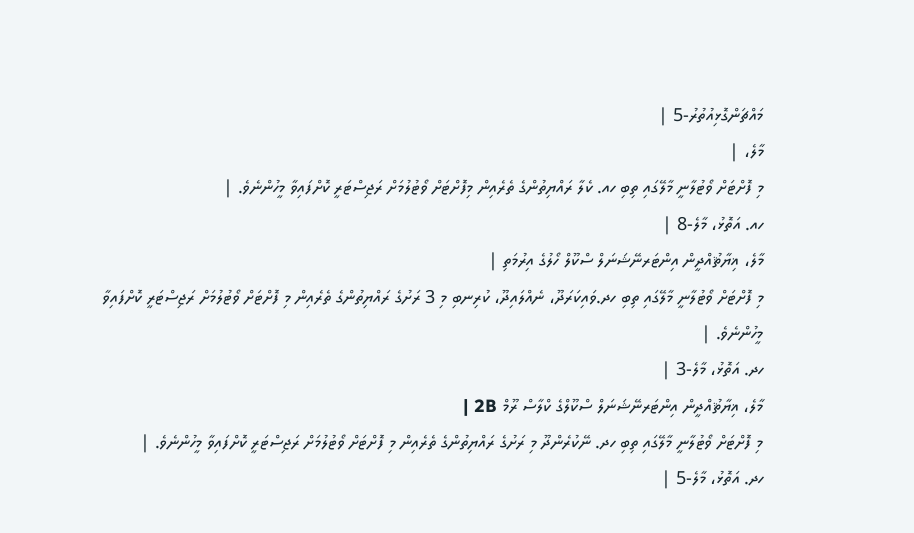މައްޗަންގޮޅިއުތުރު-5 |
މާލެ، |
މި ފޮށްޓަށް ވޯޓުލާނީ މާލޭގައި ތިބި ހއ. ކެލާ ރައްޔިތުންގެ ތެރެއިން މިފޮށްޓަށް ވޯޓުލުމަށް ރަޖިސްޓަރީ ކޮށްފައިވާ މީހުންނެވެ. |
ހއ. އަތޮޅު، މާލެ-8 |
މާލެ، ޣިޔާޘުއްދީން އިންޓަރނޭޝަނަލް ސްކޫލް ހޯލުގެ އިރުމަތި |
މި ފޮށްޓަށް ވޯޓުލާނީ މާލޭގައި ތިބި ހދ.ވައިކަރަދޫ، ނެއްލައިދޫ، ކުރިނބި މި 3 ރަށުގެ ރައްޔިތުންގެ ތެރެއިން މި ފޮށްޓަށް ވޯޓުލުމަށް ރަޖިސްޓަރީ ކޮށްފައިވާ މީހުންނެވެ. |
ހދ. އަތޮޅު، މާލެ-3 |
މާލެ، ޣިޔާޘުއްދީން އިންޓަރނޭޝަނަލް ސްކޫލްގެ ކްލާސް ރޫމް 2B |
މި ފޮށްޓަށް ވޯޓުލާނީ މާލޭގައި ތިބި ހދ. ނޭކުރެންދޫ މި ރަށުގެ ރައްޔިތުންގެ ތެރެއިން މި ފޮށްޓަށް ވޯޓުލުމަށް ރަޖިސްޓަރީ ކޮށްފައިވާ މީހުންނެވެ. |
ހދ. އަތޮޅު، މާލެ-5 |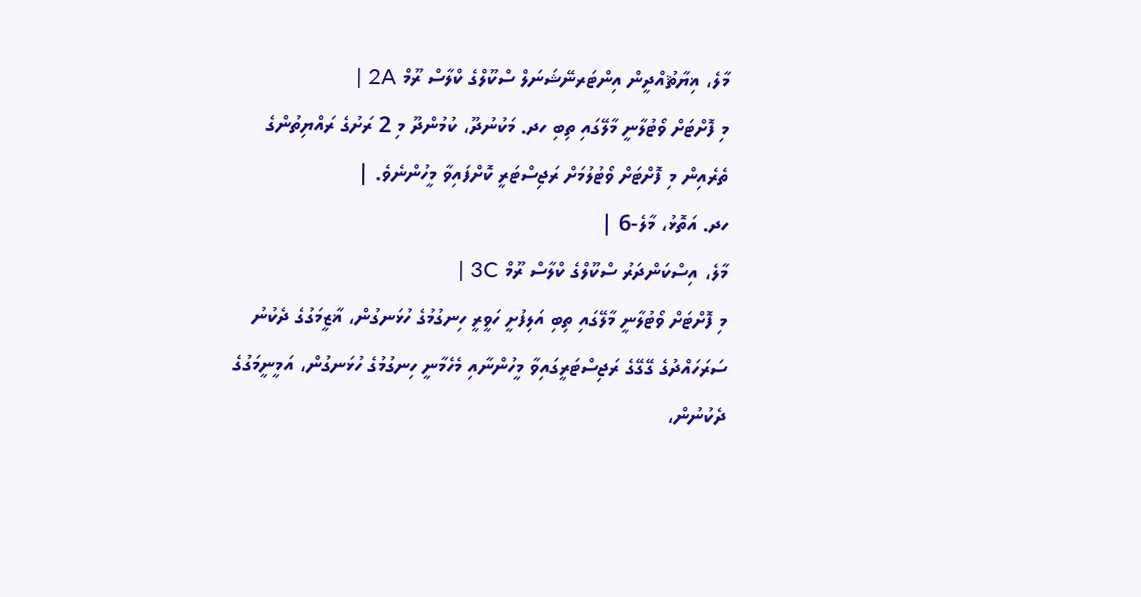މާލެ، ޣިޔާޘުއްދީން އިންޓަރނޭޝަނަލް ސްކޫލްގެ ކްލާސް ރޫމް 2A |
މި ފޮށްޓަށް ވޯޓުލާނީ މާލޭގައި ތިބި ހދ. މަކުނުދޫ، ކުމުންދޫ މި 2 ރަށުގެ ރައްޔިތުންގެ ތެރެއިން މި ފޮށްޓަށް ވޯޓުލުމަށް ރަޖިސްޓަރީ ކޮށްފައިވާ މީހުންނެވެ. |
ހދ. އަތޮޅު، މާލެ-6 |
މާލެ، އިސްކަންދަރު ސްކޫލްގެ ކްލާސް ރޫމް 3C |
މި ފޮށްޓަށް ވޯޓުލާނީ މާލޭގައި ތިބި އަލިފުށީ ހަވީރީ ހިނގުމުގެ ހުޅަނގުން، ޣާޒީމަގުގެ ދެކުނު ސަރަހައްދުގެ ގޭގޭގެ ރަޖިސްޓަރީގައިވާ މީހުންނާއި މެހެމާނީ ހިނގުމުގެ ހުޅަނގުން، އަމީނީމަގުގެ ދެކުނުން،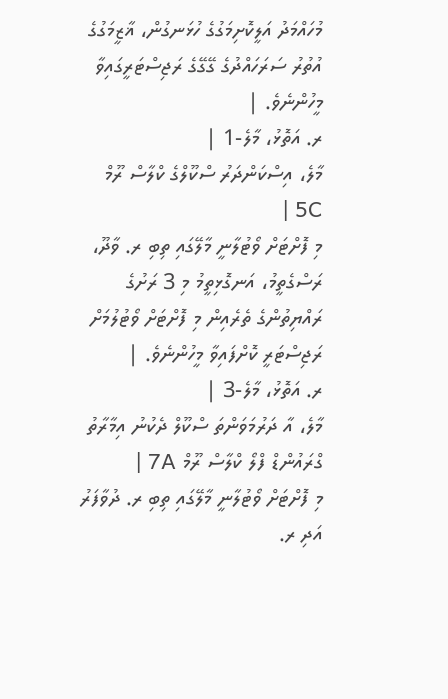މުހައްމަދު އަލީކޮށިމަގުގެ ހުޅަނގުން، ޣާޒީމަގުގެ އުތުރު ސަރަހައްދުގެ ގޭގޭގެ ރަޖިސްޓަރީގައިވާ މީހުންނެވެ. |
ރ. އަތޮޅު، މާލެ-1 |
މާލެ، އިސްކަންދަރު ސްކޫލްގެ ކްލާސް ރޫމް 5C |
މި ފޮށްޓަށް ވޯޓުލާނީ މާލޭގައި ތިބި ރ. ވާދޫ، ރަސްގެތީމު، އަނގޮޅިތީމު މި 3 ރަށުގެ ރައްޔިތުންގެ ތެރެއިން މި ފޮށްޓަށް ވޯޓުލުމަށް ރަޖިސްޓަރީ ކޮށްފައިވާ މީހުންނެވެ. |
ރ. އަތޮޅު، މާލެ-3 |
މާލެ، އާ ދަރުމަވަންތަ ސްކޫލް ދެކުނު އިމާރާތު ގްރައުންޑް ފްލޯ ކްލާސް ރޫމް 7A |
މި ފޮށްޓަށް ވޯޓުލާނީ މާލޭގައި ތިބި ރ. ދުވާފަރު އަދި ރ.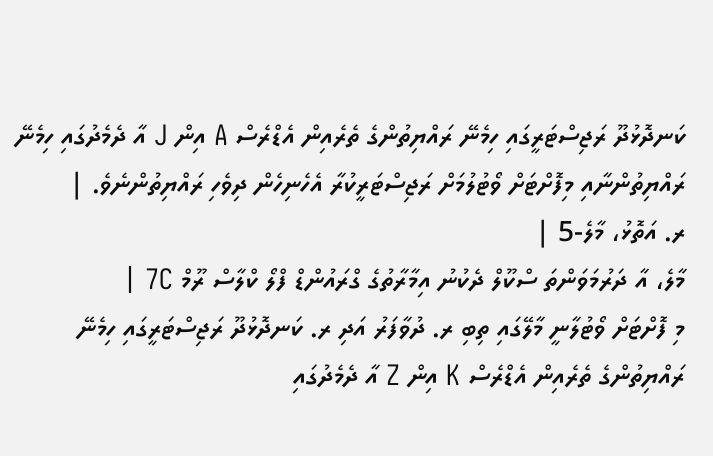ކަނދޮޅުދޫ ރަޖިސްޓަރީގައި ހިމެނޭ ރައްޔިތުންގެ ތެރެއިން އެޑްރެސް A އިން J އާ ދެމެދުގައި ހިމެނޭ ރައްޔިތުންނާއި މިފޮށްޓަށް ވޯޓުލުމަށް ރަޖިސްޓަރީކުރާ އެހެނިހެން ދިވެހި ރައްޔިތުންނެވެ. |
ރ. އަތޮޅު، މާލެ-5 |
މާލެ، އާ ދަރުމަވަންތަ ސްކޫލް ދެކުނު އިމާރާތުގެ ގްރައުންޑް ފްލޯ ކްލާސް ރޫމް 7C |
މި ފޮށްޓަށް ވޯޓުލާނީ މާލޭގައި ތިބި ރ. ދުވާފަރު އަދި ރ. ކަނދޮޅުދޫ ރަޖިސްޓަރީގައި ހިމެނޭ ރައްޔިތުންގެ ތެރެއިން އެޑްރެސް K އިން Z އާ ދެމެދުގައި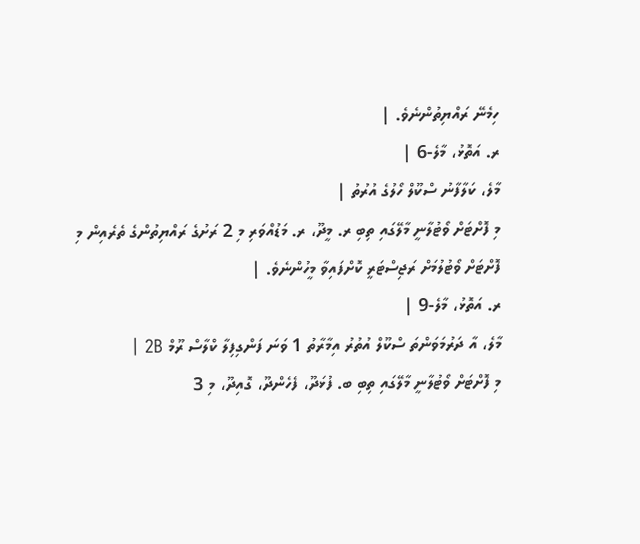ހިމެނޭ ރައްޔިތުންނެވެ. |
ރ. އަތޮޅު، މާލެ-6 |
މާލެ، ކަލާފާނު ސްކޫލް ހޯލުގެ އުރުތު |
މި ފޮށްޓަށް ވޯޓުލާނީ މާލޭގައި ތިބި ރ. މީދޫ، ރ. މަޑުއްވަރި މި 2 ރަށުގެ ރައްޔިތުންގެ ތެރެއިން މި ފޮށްޓަށް ވޯޓުލުމަށް ރަޖިސްޓަރީ ކޮށްފައިވާ މީހުންނެވެ. |
ރ. އަތޮޅު، މާލެ-9 |
މާލެ، އާ ދަރުމަވަންތަ ސްކޫލް އުތުރު އިމާރާތު 1 ވަނަ ފަންގިފިލާ ކްލާސް ރޫމް 2B |
މި ފޮށްޓަށް ވޯޓުލާނީ މާލޭގައި ތިބި ބ. ފުޅަދޫ، ފެހެންދޫ، ގޮއިދޫ، މި 3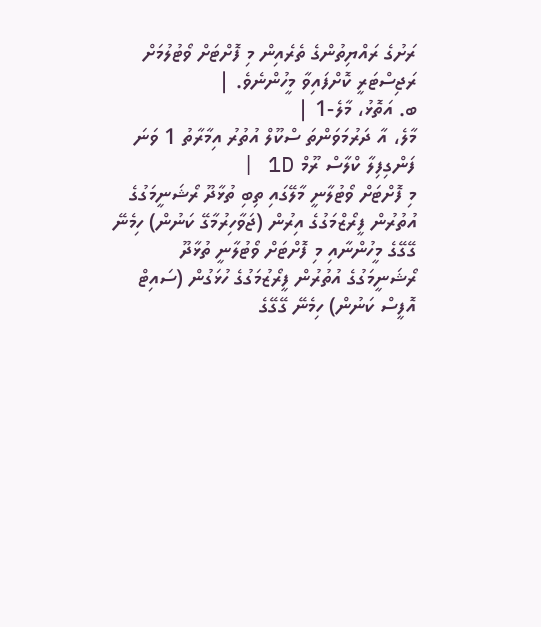ރަށުގެ ރައްޔިތުންގެ ތެރެއިން މި ފޮށްޓަށް ވޯޓުލުމަށް ރަޖިސްޓަރީ ކޮށްފައިވާ މީހުންނެވެ. |
ބ. އަތޮޅު، މާލެ-1 |
މާލެ، އާ ދަރުމަވަންތަ ސްކޫލް އުތުރު އިމާރާތު 1 ވަނަ ފަންގިފިލާ ކްލާސް ރޫމް 1D |
މި ފޮށްޓަށް ވޯޓުލާނީ މާލޭގައި ތިބި ތުޅާދޫ ރޯޝަނީމަގުގެ އުތުރުން ފީރޯޒްމަގުގެ އިރުން (ޖަވާހިރުމާގޭ ކަނުން) ހިމެނޭ ގޭގޭގެ މީހުންނާއި މި ފޮށްޓަށް ވޯޓުލާނީ ތުޅާދޫ ރޯޝަނީމަގުގެ އުތުރުން ފީރޯޒުމަގުގެ ހުޅަގުން (ސައިޓް އޮފީސް ކަނުން) ހިމެނޭ ގޭގޭގެ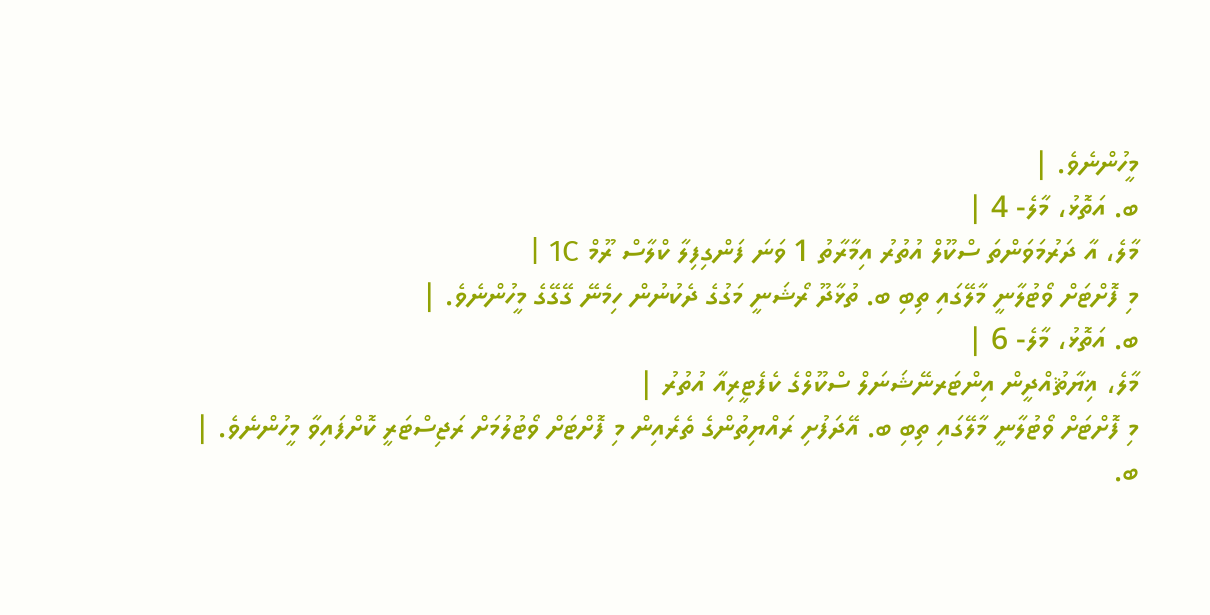މީހުންނެވެ. |
ބ. އަތޮޅު، މާލެ- 4 |
މާލެ، އާ ދަރުމަވަންތަ ސްކޫލް އުތުރު އިމާރާތު 1 ވަނަ ފަންގިފިލާ ކްލާސް ރޫމް 1C |
މި ފޮށްޓަށް ވޯޓުލާނީ މާލޭގައި ތިބި ބ. ތުޅާދޫ ރޯޝަނީ މަގުގެ ދެކުނުން ހިމެނޭ ގޭގޭގެ މީހުންނެވެ. |
ބ. އަތޮޅު، މާލެ- 6 |
މާލެ، ޣިޔާޘުއްދީން އިންޓަރނޭޝަނަލް ސްކޫލްގެ ކެފެޓީރިއާ އުތުރު |
މި ފޮށްޓަށް ވޯޓުލާނީ މާލޭގައި ތިބި ބ. އޭދަފުށި ރައްޔިތުންގެ ތެރެއިން މި ފޮށްޓަށް ވޯޓުލުމަށް ރަޖިސްޓަރީ ކޮށްފައިވާ މީހުންނެވެ. |
ބ.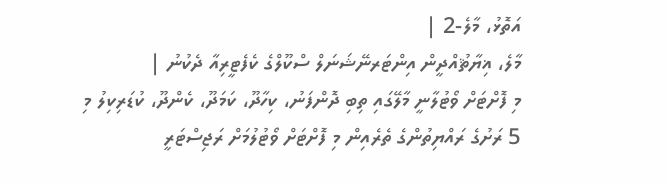އަތޮޅު، މާލެ-2 |
މާލެ، ޣިޔާޘުއްދީން އިންޓަރނޭޝަނަލް ސްކޫލްގެ ކެފެޓީރިއާ ދެކުނު |
މި ފޮށްޓަށް ވޯޓުލާނީ މާލޭގައި ތިބި ދޮންފަނު، ކިހާދޫ، ކަމަދޫ، ކެންދޫ، ކުޑަރިކިލު މި 5 ރަށުގެ ރައްޔިތުންގެ ތެރެއިން މި ފޮށްޓަށް ވޯޓުލުމަށް ރަޖިސްޓަރީ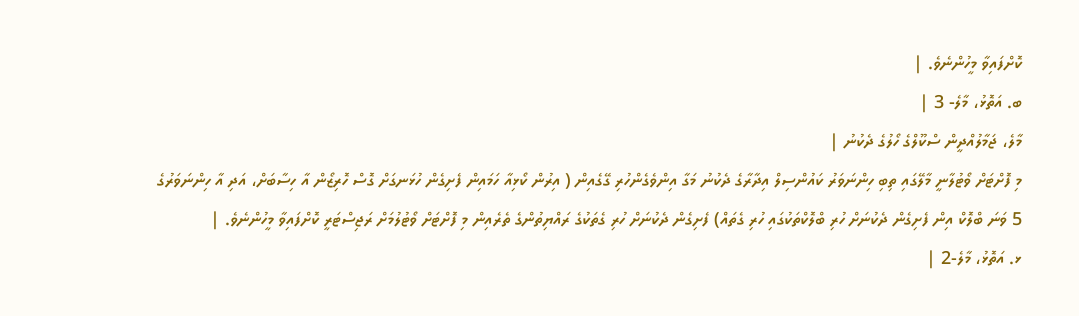ކޮށްފައިވާ މީހުންނެވެ. |
ބ. އަތޮޅު، މާލެ- 3 |
މާލެ، ޖަމާލުއްދީން ސްކޫލްގެ ހޯލުގެ ދެކުނު |
މި ފޮށްޓަށް ވޯޓުލާނީ މާލޭގައި ތިބި ހިންނަވަރު ކައުންސިލް އިދާރާގެ ދެކުނު މަގާ އިންވެގެންހުރި ގޭގެއިން ( އިރުން ކޯޅިއާ ހަމައިން ފެށިގެން ހުޅަނގަށް ގޮސް ހޮރިޒޯން އާ ހިސާބަށް، އަދި އާ ހިންނަވަރުގެ 5 ވަނަ ބްލޮކް އިން ފެށިގެން ދެކުނަށް ހުރި ބްލޮކްތަކުގައި ހުރި ގެތައް) ފެށިގެން ދެކުނަށް ހުރި ގެތަކުގެ ރައްޔިތުންގެ ތެރެއިން މި ފޮށްޓަށް ވޯޓުލުމަށް ރަޖިސްޓަރީ ކޮށްފައިވާ މީހުންނެވެ. |
ޅ. އަތޮޅު، މާލެ-2 |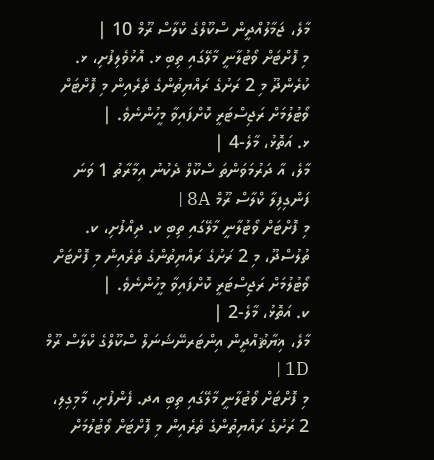މާލެ، ޖަމާލުއްދީން ސްކޫލްގެ ކްލާސް ރޫމް 10 |
މި ފޮށްޓަށް ވޯޓުލާނީ މާލޭގައި ތިބި ޅ. އޮޅުވެލިފުށި، ޅ. ކުރެންދޫ މި 2 ރަށުގެ ރައްޔިތުންގެ ތެރެއިން މި ފޮށްޓަށް ވޯޓުލުމަށް ރަޖިސްޓަރީ ކޮށްފައިވާ މީހުންނެވެ. |
ޅ. އަތޮޅު، މާލެ-4 |
މާލެ، އާ ދަރުމަވަންތަ ސްކޫލް ދެކުނު އިމާރާތު 1 ވަނަ ފަންގިފިލާ ކްލާސް ރޫމް 8A |
މި ފޮށްޓަށް ވޯޓުލާނީ މާލޭގައި ތިބި ކ. ދިއްފުށި، ކ. ތުލުސްދޫ، މި 2 ރަށުގެ ރައްޔިތުންގެ ތެރެއިން މި ފޮށްޓަށް ވޯޓުލުމަށް ރަޖިސްޓަރީ ކޮށްފައިވާ މީހުންނެވެ. |
ކ. އަތޮޅު، މާލެ-2 |
މާލެ، ޣިޔާޘުއްދީން އިންޓަރނޭޝަނަލް ސްކޫލްގެ ކްލާސް ރޫމް 1D |
މި ފޮށްޓަށް ވޯޓުލާނީ މާލޭގައި ތިބި އދ. ފެންފުށި، މާމިގިލި، 2 ރަށުގެ ރައްޔިތުންގެ ތެރެއިން މި ފޮށްޓަށް ވޯޓުލުމަށް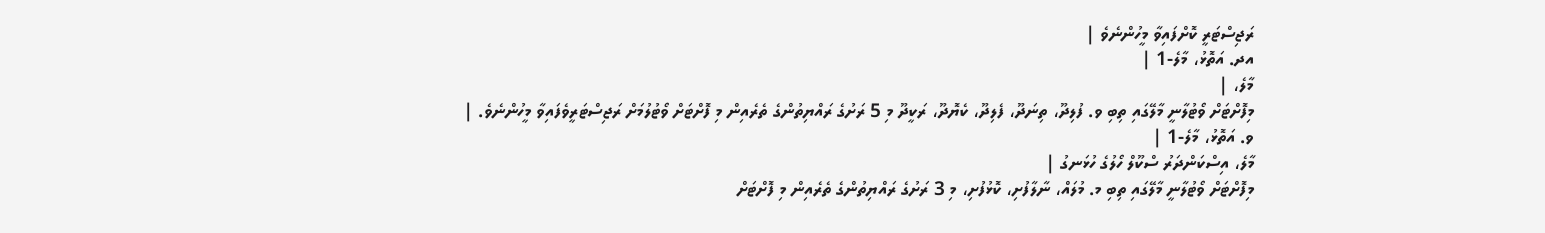ރަޖިސްޓަރީ ކޮށްފައިވާ މީހުންނެވެ |
އދ. އަތޮޅު، މާލެ-1 |
މާލެ، |
މިފޮށްޓަށް ވޯޓުލާނީ މާލޭގައި ތިބި ވ. ފުލިދޫ، ތިނަދޫ، ފެލިދޫ، ކެޔޮދޫ، ރަކީދޫ މި 5 ރަށުގެ ރައްޔިތުންގެ ތެރެއިން މި ފޮށްޓަށް ވޯޓުލުމަށް ރަޖިސްޓަރީވެފައިވާ މީހުންނެވެ. |
ވ. އަތޮޅު، މާލެ-1 |
މާލެ، އިސްކަންދަރު ސްކޫލް ހޯލުގެ ހުޅަނގު |
މިފޮށްޓަށް ވޯޓުލާނީ މާލޭގައި ތިބި މ. މުލައް، ނާލާފުށި، ކޮޅުފުށި، މި 3 ރަށުގެ ރައްޔިތުންގެ ތެރެއިން މި ފޮށްޓަށް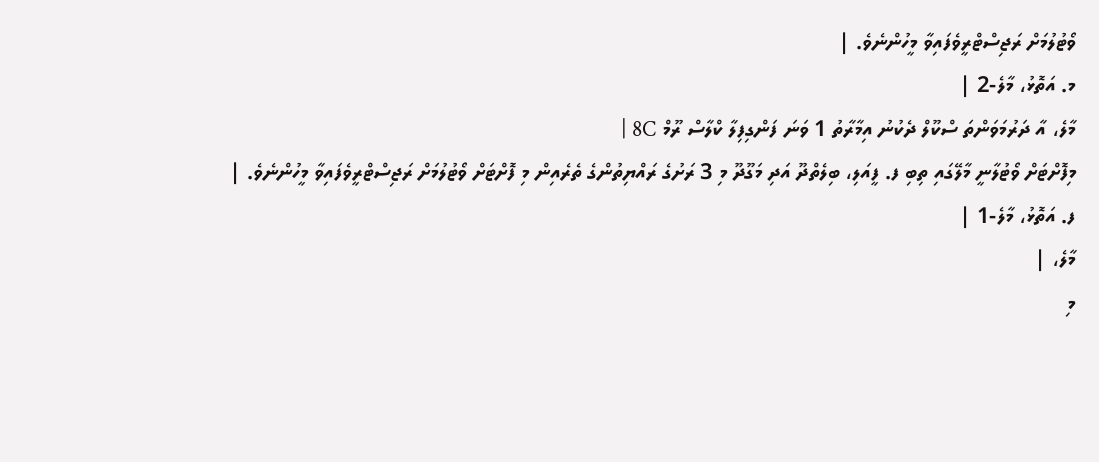ވޯޓުލުމަށް ރަޖިސްޓްރީވެފައިވާ މީހުންނެވެ. |
މ. އަތޮޅު، މާލެ-2 |
މާލެ، އާ ދަރުމަވަންތަ ސްކޫލް ދެކުނު އިމާރާތު 1 ވަނަ ފަންގިފިލާ ކްލާސް ރޫމް 8C |
މިފޮށްޓަށް ވޯޓުލާނީ މާލޭގައި ތިބި ފ. ފީއަލި، ބިލެތްދޫ އަދި މަގޫދޫ މި 3 ރަށުގެ ރައްޔިތުންގެ ތެރެއިން މި ފޮށްޓަށް ވޯޓުލުމަށް ރަޖިސްޓްރީވެފައިވާ މީހުންނެވެ. |
ފ. އަތޮޅު، މާލެ-1 |
މާލެ، |
މި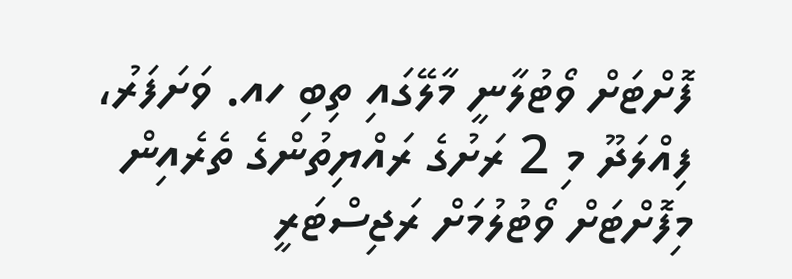ފޮށްޓަށް ވޯޓުލާނީ މާލޭގައި ތިބި ހއ. ވަށަފަރު، ފިއްލަދޫ މި 2 ރަށުގެ ރައްޔިތުންގެ ތެރެއިން މިފޮށްޓަށް ވޯޓުލުމަށް ރަޖިސްޓަރީ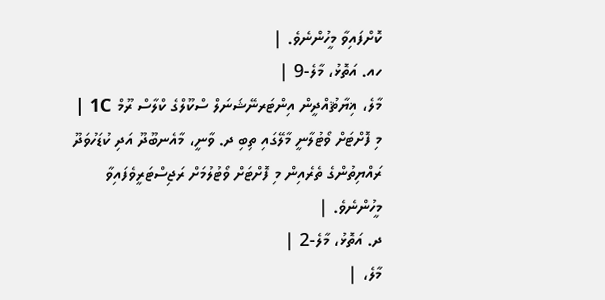ކޮށްފައިވާ މީހުންނެވެ. |
ހއ. އަތޮޅު، މާލެ-9 |
މާލެ، ޣިޔާޘުއްދީން އިންޓަރނޭޝަނަލް ސްކޫލްގެ ކްލާސް ރޫމް 1C |
މި ފޮށްޓަށް ވޯޓުލާނީ މާލޭގައި ތިބި ދ. ވާނީ، މާއެނބޫދޫ އަދި ކުޑަހުވަދޫ ރައްޔިތުންގެ ތެރެއިން މި ފޮށްޓަށް ވޯޓުލުމަށް ރަޖިސްޓަރީވެފައިވާ މީހުންނެވެ. |
ދ. އަތޮޅު، މާލެ-2 |
މާލެ، |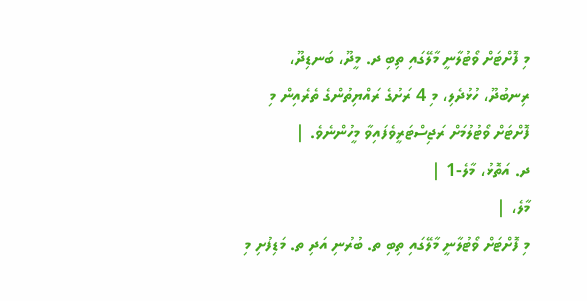މި ފޮށްޓަށް ވޯޓުލާނީ މާލޭގައި ތިބި ދ. މީދޫ، ބަނޑިދޫ، ރިނބުދޫ، ހުޅުދެލި، މި 4 ރަށުގެ ރައްޔިތުންގެ ތެރެއިން މި ފޮށްޓަށް ވޯޓުލުމަށް ރަޖިސްޓަރީވެފައިވާ މީހުންނެވެ. |
ދ. އަތޮޅު، މާލެ-1 |
މާލެ، |
މި ފޮށްޓަށް ވޯޓުލާނީ މާލޭގައި ތިބި ތ. ބުރުނި އަދި ތ. މަޑިފުށި މި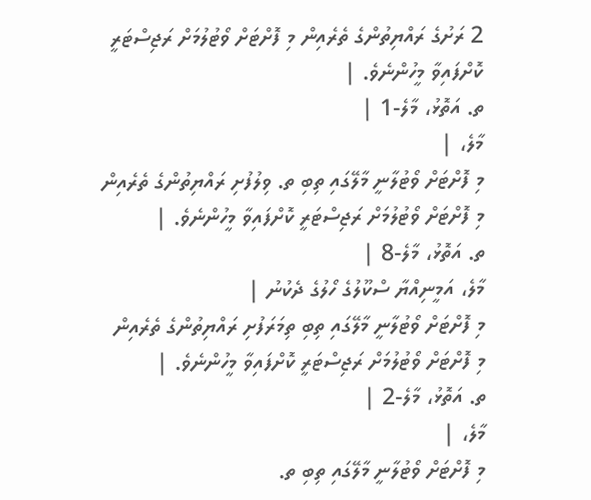2 ރަށުގެ ރައްޔިތުންގެ ތެރެއިން މި ފޮށްޓަށް ވޯޓުލުމަށް ރަޖިސްޓަރީ ކޮށްފައިވާ މީހުންނެވެ. |
ތ. އަތޮޅު، މާލެ-1 |
މާލެ، |
މި ފޮށްޓަށް ވޯޓުލާނީ މާލޭގައި ތިބި ތ. ވިލުފުށި ރައްޔިތުންގެ ތެރެއިން މި ފޮށްޓަށް ވޯޓުލުމަށް ރަޖިސްޓަރީ ކޮށްފައިވާ މީހުންނެވެ. |
ތ. އަތޮޅު، މާލެ-8 |
މާލެ، އަމީނިއްޔާ ސްކޫލުގެ ހޯލުގެ ދެކުނު |
މި ފޮށްޓަށް ވޯޓުލާނީ މާލޭގައި ތިބި ތިމަރަފުށި ރައްޔިތުންގެ ތެރެއިން މި ފޮށްޓަށް ވޯޓުލުމަށް ރަޖިސްޓަރީ ކޮށްފައިވާ މީހުންނެވެ. |
ތ. އަތޮޅު، މާލެ-2 |
މާލެ، |
މި ފޮށްޓަށް ވޯޓުލާނީ މާލޭގައި ތިބި ތ.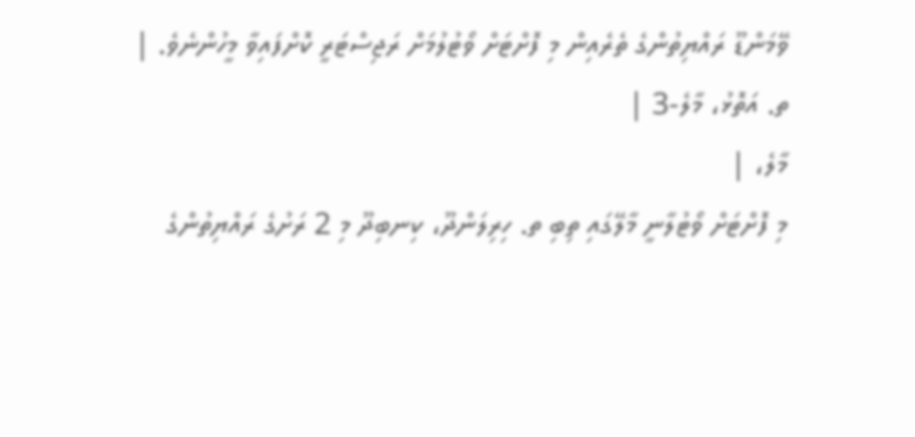ވޭމަންޑޫ ރައްޔިތުންގެ ތެރެއިން މި ފޮށްޓަށް ވޯޓުލުމަށް ރަޖިސްޓަރީ ކޮށްފައިވާ މީހުންނެވެ. |
ތ. އަތޮޅު، މާލެ-3 |
މާލެ، |
މި ފޮށްޓަށް ވޯޓުލާނީ މާލޭގައި ތިބި ތ. ހިރިލަންދޫ، ކިނބިދޫ މި 2 ރަށުގެ ރައްޔިތުންގެ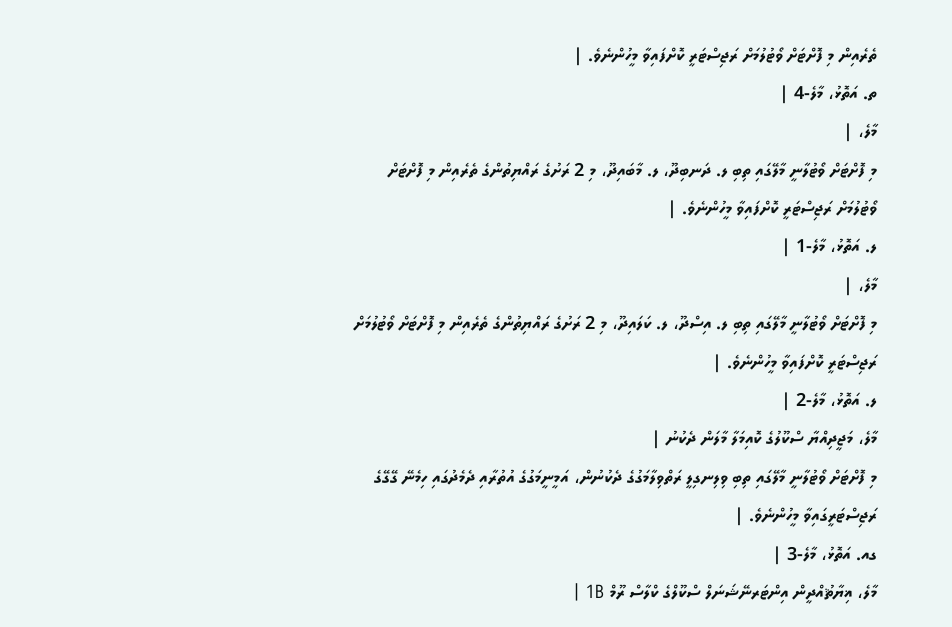ތެރެއިން މި ފޮށްޓަށް ވޯޓުލުމަށް ރަޖިސްޓަރީ ކޮށްފައިވާ މީހުންނެވެ. |
ތ. އަތޮޅު، މާލެ-4 |
މާލެ، |
މި ފޮށްޓަށް ވޯޓުލާނީ މާލޭގައި ތިބި ލ. ދަނބިދޫ، ލ. މާބައިދޫ، މި 2 ރަށުގެ ރައްޔިތުންގެ ތެރެއިން މި ފޮށްޓަށް ވޯޓުލުމަށް ރަޖިސްޓަރީ ކޮށްފައިވާ މީހުންނެވެ. |
ލ. އަތޮޅު، މާލެ-1 |
މާލެ، |
މި ފޮށްޓަށް ވޯޓުލާނީ މާލޭގައި ތިބި ލ. އިސްދޫ، ލ. ކަލައިދޫ، މި 2 ރަށުގެ ރައްޔިތުންގެ ތެރެއިން މި ފޮށްޓަށް ވޯޓުލުމަށް ރަޖިސްޓަރީ ކޮށްފައިވާ މީހުންނެވެ. |
ލ. އަތޮޅު، މާލެ-2 |
މާލެ، މަޖީދިއްޔާ ސްކޫލުގެ ކޮއިމަލާ މާލަން ދެކުނު |
މި ފޮށްޓަށް ވޯޓުލާނީ މާލޭގައި ތިބި ވިލިނގިލީ ރަތްވިލާމަގުގެ ދެކުނުން، އަމީނީމަގުގެ އުތުރާއި ދެމެދުގައި ހިމެނޭ ގޭގޭގެ ރަޖިސްޓަރީގައިވާ މީހުންނެވެ. |
ގއ. އަތޮޅު، މާލެ-3 |
މާލެ، ޣިޔާޘުއްދީން އިންޓަރނޭޝަނަލް ސްކޫލްގެ ކްލާސް ރޫމް 1B |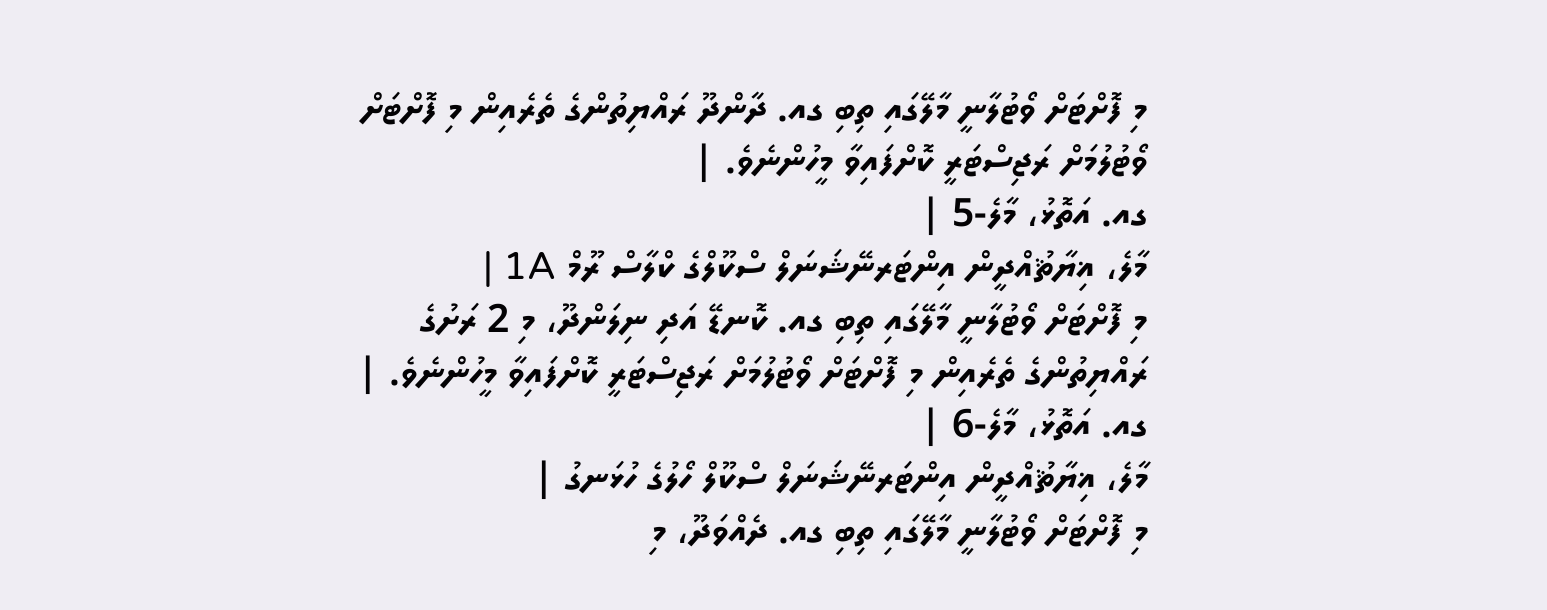މި ފޮށްޓަށް ވޯޓުލާނީ މާލޭގައި ތިބި ގއ. ދާންދޫ ރައްޔިތުންގެ ތެރެއިން މި ފޮށްޓަށް ވޯޓުލުމަށް ރަޖިސްޓަރީ ކޮށްފައިވާ މީހުންނެވެ. |
ގއ. އަތޮޅު، މާލެ-5 |
މާލެ، ޣިޔާޘުއްދީން އިންޓަރނޭޝަނަލް ސްކޫލްގެ ކްލާސް ރޫމް 1A |
މި ފޮށްޓަށް ވޯޓުލާނީ މާލޭގައި ތިބި ގއ. ކޮނޑޭ އަދި ނިލަންދޫ، މި 2 ރަށުގެ ރައްޔިތުންގެ ތެރެއިން މި ފޮށްޓަށް ވޯޓުލުމަށް ރަޖިސްޓަރީ ކޮށްފައިވާ މީހުންނެވެ. |
ގއ. އަތޮޅު، މާލެ-6 |
މާލެ، ޣިޔާޘުއްދީން އިންޓަރނޭޝަނަލް ސްކޫލް ހޯލުގެ ހުޅަނގު |
މި ފޮށްޓަށް ވޯޓުލާނީ މާލޭގައި ތިބި ގއ. ދެއްވަދޫ، މި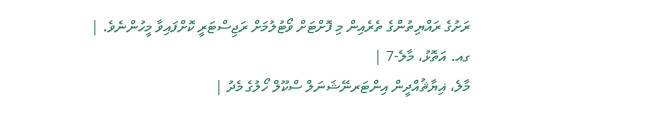ރަށުގެ ރައްޔިތުންގެ ތެރެއިން މި ފޮށްޓަށް ވޯޓުލުމަށް ރަޖިސްޓަރީ ކޮށްފައިވާ މީހުންނެވެ. |
ގއ. އަތޮޅު، މާލެ-7 |
މާލެ، ޣިޔާޘުއްދީން އިންޓަރނޭޝަނަލް ސްކޫލް ހޯލުގެ މެދު |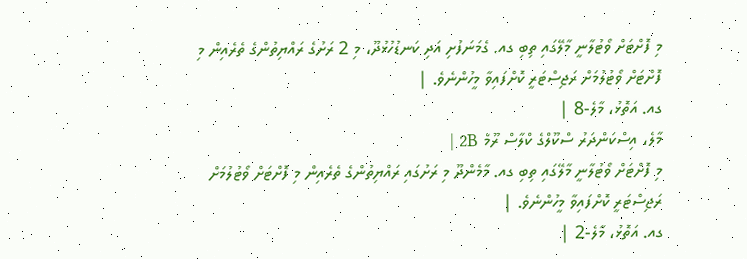މި ފޮށްޓަށް ވޯޓުލާނީ މާލޭގައި ތިބި ގއ. ގެމަނަފުށި އަދި ކަނޑުހުޅުދޫ، މި 2 ރަށުގެ ރައްޔިތުންގެ ތެރެއިން މި ފޮށްޓަށް ވޯޓުލުމަށް ރަޖިސްޓަރީ ކޮށްފައިވާ މީހުންނެވެ. |
ގއ. އަތޮޅު، މާލެ-8 |
މާލެ، އިސްކަންދަރު ސްކޫލްގެ ކްލާސް ރޫމް 2B |
މި ފޮށްޓަށް ވޯޓުލާނީ މާލޭގައި ތިބި ގއ. މާމެންދޫ މި ރަށުގައި ރައްޔިތުންގެ ތެރެއިން މި ފޮށްޓަށް ވޯޓުލުމަށް ރަޖިސްޓަރީ ކޮށްފައިވާ މީހުންނެވެ. |
ގއ. އަތޮޅު، މާލެ-2 |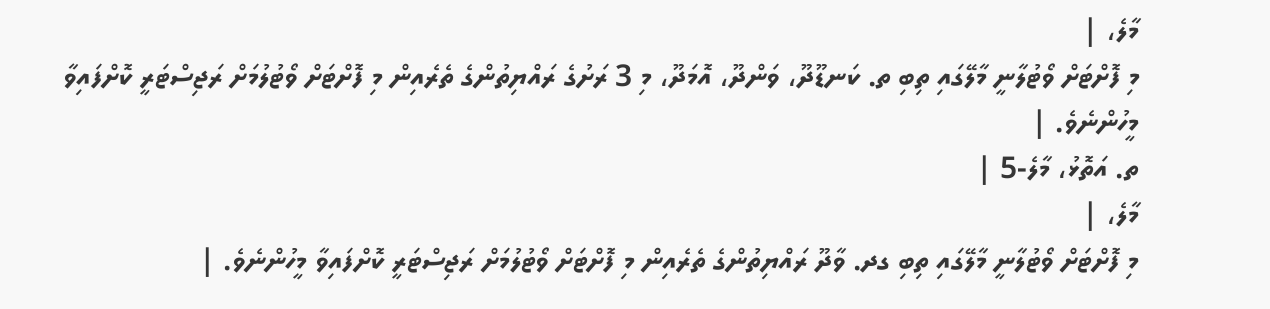މާލެ، |
މި ފޮށްޓަށް ވޯޓުލާނީ މާލޭގައި ތިބި ތ. ކަނޑޫދޫ، ވަންދޫ، އޮމަދޫ، މި 3 ރަށުގެ ރައްޔިތުންގެ ތެރެއިން މި ފޮށްޓަށް ވޯޓުލުމަށް ރަޖިސްޓަރީ ކޮށްފައިވާ މީހުންނެވެ. |
ތ. އަތޮޅު، މާލެ-5 |
މާލެ، |
މި ފޮށްޓަށް ވޯޓުލާނީ މާލޭގައި ތިބި ގދ. ވާދޫ ރައްޔިތުންގެ ތެރެއިން މި ފޮށްޓަށް ވޯޓުލުމަށް ރަޖިސްޓަރީ ކޮށްފައިވާ މީހުންނެވެ. |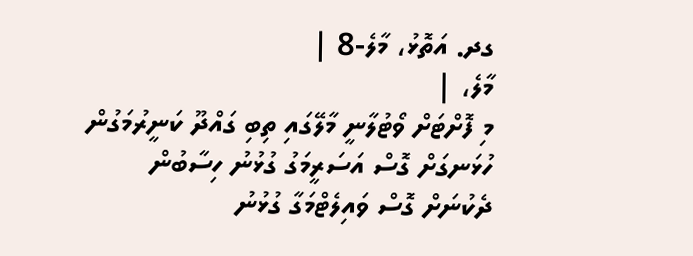ގދ. އަތޮޅު، މާލެ-8 |
މާލެ، |
މި ފޮށްޓަށް ވޯޓުލާނީ މާލޭގައި ތިބި ގައްދޫ ކަނީރުމަގުން ހުޅަނގަށް ގޮސް އަސަރީމަގު ގުޅުނު ހިސާބުން ދެކުނަށް ގޮސް ވައިލެޓްމަގާ ގުޅުނު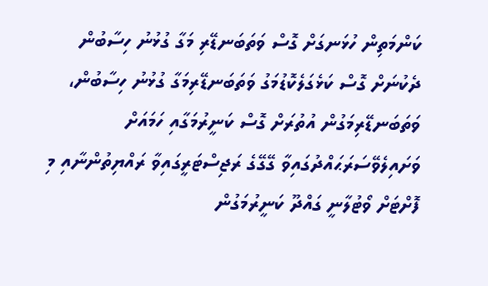ކަންމަތިން ހުޅަނގަށް ގޮސް ވަތަބަނޑޭރި މަގާ ގުޅުނު ހިސާބުން ދެކުނަށް ގޮސް ކަޅެގަލެކޮޑުމަގު ވަތަބަނޑޭރިމަގާ ގުޅުނު ހިސާބުން، ވަތަބަނޑޭރިމަގުން އުތުރަށް ގޮސް ކަނީރުމަގާއި ހަމައަށް ވަށައިލެވޭސަރަޙައްދުގައިވާ ގޭގޭގެ ރަޖިސްޓަރީގައިވާ ރައްޔިތުންނާއި މި ފޮށްޓަށް ވޯޓުލާނީ ގައްދޫ ކަނީރުމަގުން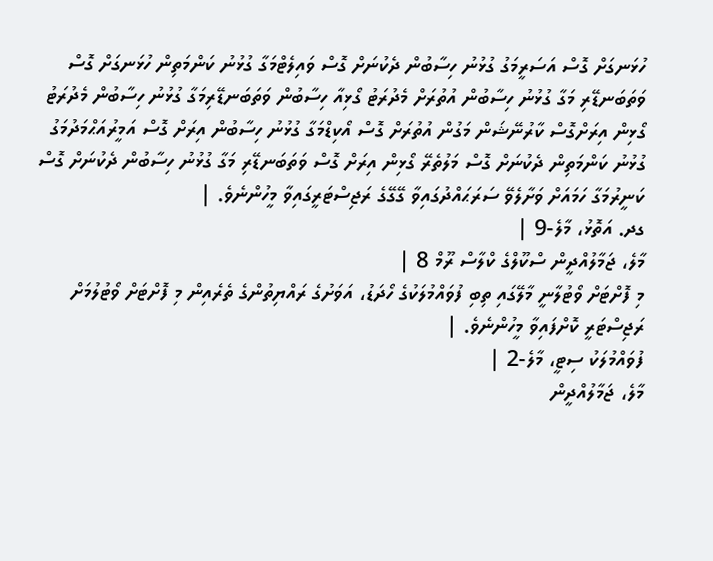ހުޅަނގަށް ގޮސް އަސަރީމަގު ގުޅުނު ހިސާބުން ދެކުނަށް ގޮސް ވައިލެޓްމަގާ ގުޅުނު ކަންމަތިން ހުޅަނގަށް ގޮސް ވަތަބަނޑޭރި މަގާ ގުޅުނު ހިސާބުން އުތުރަށް މެދުރަޓު ގޯޅިއާ ހިސާބުން ވަތަބަނޑޭރިމަގާ ގުޅުނު ހިސާބުން މެދުރަޓު ގޯޅިން އިރަށްގޮސް ކާރުނޭޝަން މަގުން އުތުރަށް ގޮސް އޯކިޑްމަގާ ގުޅުނު ހިސާބުން އިރަށް ގޮސް އަމީރުއަޙްމަދުމަގު ގުޅުނު ކަންމަތިން ދެކުނަށް ގޮސް މަލުތެރޭ ގޯޅިން އިރަށް ގޮސް ވަތަބަނޑޭރި މަގާ ގުޅުނު ހިސާބުން ދެކުނަށް ގޮސް ކަނީރުމަގާ ހަމައަށް ވަށާލެވޭ ސަރަޙައްދުގައިވާ ގޭގޭގެ ރަޖިސްޓަރީގައިވާ މީހުންނެވެ. |
ގދ. އަތޮޅު، މާލެ-9 |
މާލެ، ޖަމާލުއްދީން ސްކޫލްގެ ކްލާސް ރޫމް 8 |
މި ފޮށްޓަށް ވޯޓުލާނީ މާލޭގައި ތިބި ފުވައްމުލަކުގެ ހޯދަޑު، އަވަށުގެ ރައްޔިތުންގެ ތެރެއިން މި ފޮށްޓަށް ވޯޓުލުމަށް ރަޖިސްޓަރީ ކޮށްފައިވާ މީހުންނެވެ. |
ފުވައްމުލަކު ސިޓީ، މާލެ-2 |
މާލެ، ޖަމާލުއްދީން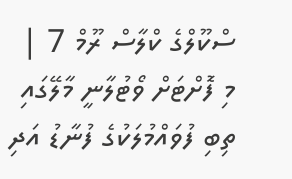ސްކޫލްގެ ކްލާސް ރޫމް 7 |
މި ފޮށްޓަށް ވޯޓުލާނީ މާލޭގައި ތިބި ފުވައްމުލަކުގެ ފުނާޑު އަދި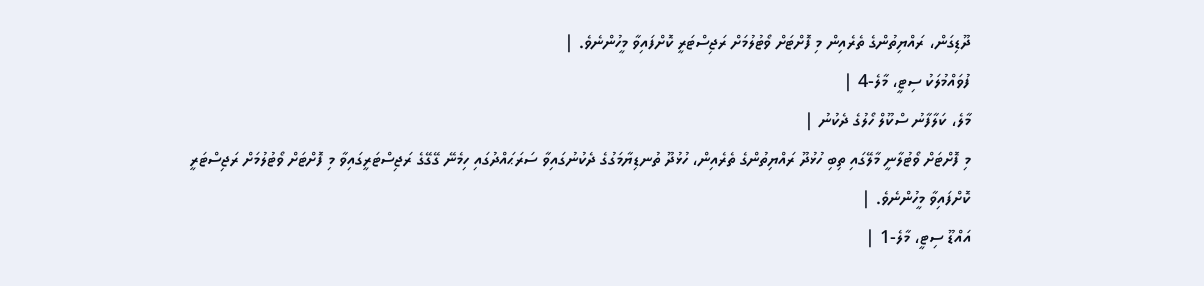ދޫޑިގަން، ރައްޔިތުންގެ ތެރެއިން މި ފޮށްޓަށް ވޯޓުލުމަށް ރަޖިސްޓަރީ ކޮށްފައިވާ މީހުންނެވެ. |
ފުވައްމުލަކު ސިޓީ، މާލެ-4 |
މާލެ، ކަލާފާނު ސްކޫލް ހޯލުގެ ދެކުނު |
މި ފޮށްޓަށް ވޯޓުލާނީ މާލޭގައި ތިބި ހުޅުދޫ ރައްޔިތުންގެ ތެރެއިން، ހުޅުދޫ ތުނޑިޔާމަގުގެ ދެކުނުގައިވާ ސަރަޙައްދުގައި ހިމެނޭ ގޭގޭގެ ރަޖިސްޓަރީގައިވާ މި ފޮށްޓަށް ވޯޓުލުމަށް ރަޖިސްޓަރީ ކޮށްފައިވާ މީހުންނެވެ. |
އައްޑޫ ސިޓީ، މާލެ-1 |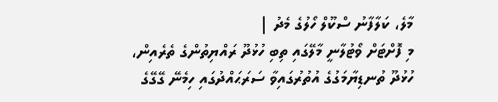މާލެ، ކަލާފާނު ސްކޫލް ހޯލުގެ މެދު |
މި ފޮށްޓަށް ވޯޓުލާނީ މާލޭގައި ތިބި ހުޅުދޫ ރައްޔިތުންގެ ތެރެއިން، ހުޅުދޫ ތުނޑިޔާމަގުގެ އުތުރުގައިވާ ސަރަޙައްދުގައި ހިމެނޭ ގޭގޭގެ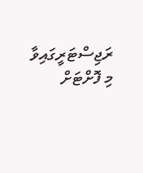ރަޖިސްޓަރީގައިވާ މި ފޮށްޓަށް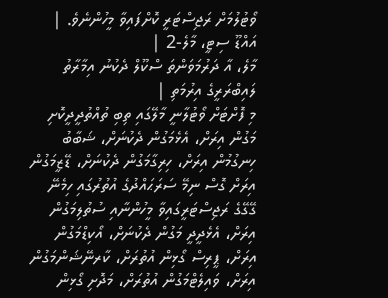ވޯޓުލުމަށް ރަޖިސްޓަރީ ކޮށްފައިވާ މީހުންނެވެ. |
އައްޑޫ ސިޓީ، މާލެ-2 |
މާލެ، އާ ދަރުމަވަންތަ ސްކޫލް ދެކުނު އިމާރާތު ލައިބްރަރީގެ އިރުމަތި |
މި ފޮށްޓަށް ވޯޓުލާނީ މާލޭގައި ތިބި ތުއްތުދީދީކޮށި މަގުން އިރަށް، އެޅެމަގުން ދެކުނަށް، ޝަބާބު ހިނގުމުން އިރަށް، ހިރިގާމަގުން ދެކުނަށް، ޑޭޒީމަގުން އިރަށް ގޮސް ނިމޭ ސަރަޙައްދުގެ އުތުރުގައި ހިމެނޭ ގޭގޭގެ ރަޖިސްޓަރީގައިވާ މީހުންނާއި ސުތުލިމަގުން އިރަށް، އެޅެދީދީ މަގުން ދެކުނަށް، އޯކިޑްމަގުން އިރަށް، ޕީރިސް ގޯޅިން އުތުރަށް، ކާރނޭޝަންމަގުން އިރަށް، ވައިލެޓްމަގުން އުތުރަށް، މަދޮށި ގޯޅިން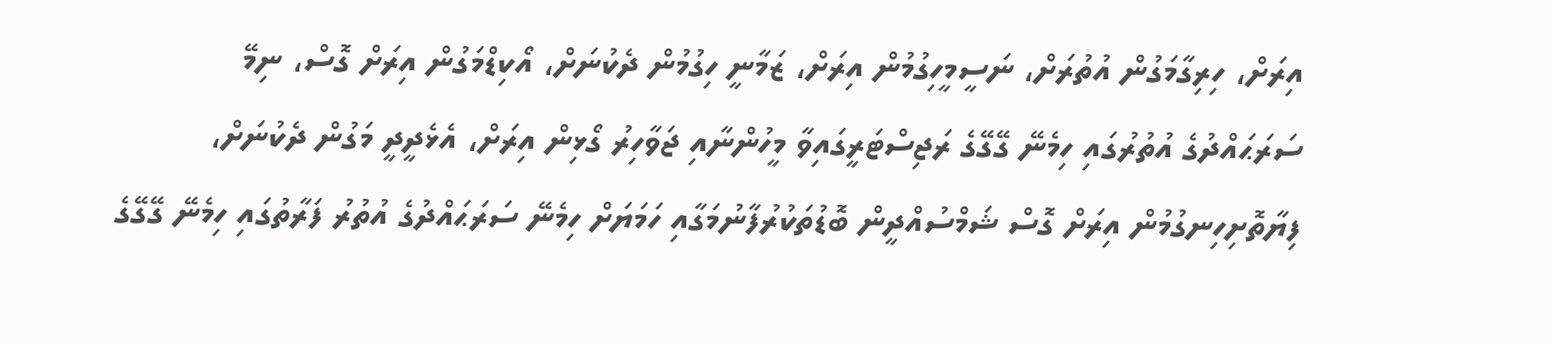އިރަށް، ހިރިގާމަގުން އުތުރަށް، ނަސީމީހިގުމުން އިރަށް، ޒަމާނީ ހިގުމުން ދެކުނަށް، އޯކިޑްމަގުން އިރަށް ގޮސް، ނިމޭ ސަރަޙައްދުގެ އުތުރުގައި ހިމެނޭ ގޭގޭގެ ރަޖިސްޓަރީގައިވާ މީހުންނާއި ޖަވާހިރު ގޯޅިން އިރަށް، އެޅެދީދީ މަގުން ދެކުނަށް، ފިޔާތޮށިހިނގުމުން އިރަށް ގޮސް ޝަމްސުއްދީން ބޮޑުތަކުރުފާނުމަގާއި ހަމަޔަށް ހިމެނޭ ސަރަޙައްދުގެ އުތުރު ފަރާތުގައި ހިމެނޭ ގޭގޭގެ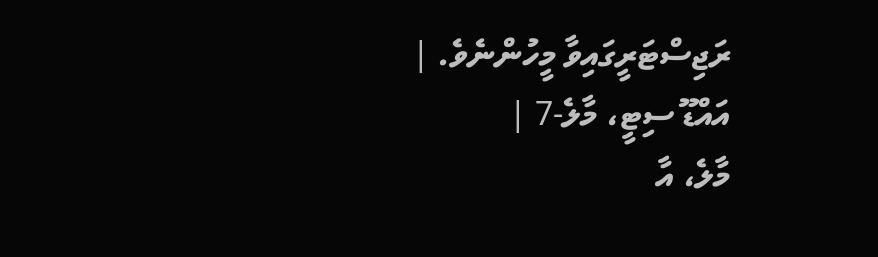ރަޖިސްޓަރީގައިވާ މީހުންނެވެ. |
އައްޑޫ ސިޓީ، މާލެ-7 |
މާލެ، އާ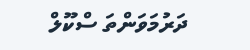ދަރުމަވަންތަ ސްކޫލް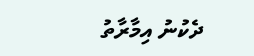ދެކުނު އިމާރާތު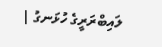ލައިބްރަރީގެ ހުޅަނގު |